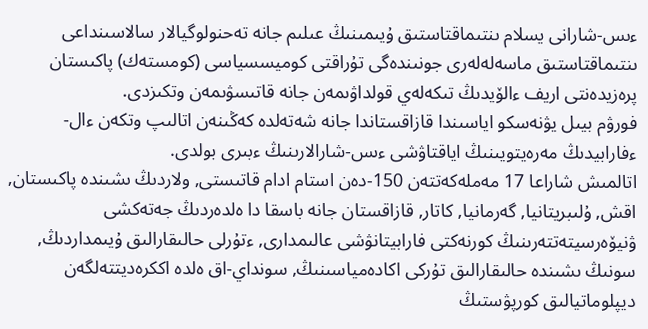ءىس-شارانى يسلام ىنتىماقتاستىق ۇيىمىنىڭ عىلىم جانە تەحنولوگيالار سالاسىنداعى ىنتىماقتاستىق ماسەلەلەرى جونىندەگى تۇراقتى كوميسسياسى (كومستەك) پاكىستان پرەزيدەنتى اريف ءالۆيدىڭ تىكەلەي قولداۋىمەن جانە قاتىسۋىمەن وتكىزدى.
فورۋم بيىل يۋنەسكو اياسىندا قازاقستاندا جانە شەتەلدە كەڭىنەن اتالىپ وتكەن ءال-ءفارابيدىڭ مەرەيتويىنىڭ اياقتاۋشى ءىس-شارالارىنىڭ ءبىرى بولدى.
اتالمىش شاراعا 17 مەملەكەتتەن 150-دەن استام ادام قاتىستى, ولاردىڭ ىشىندە پاكىستان, اقش, ۇلىبريتانيا, گەرمانيا, كاتار, قازاقستان جانە باسقا دا ەلدەردىڭ جەتەكشى ۋنيۆەرسيتەتتەرىنىڭ كورنەكتى فارابيتانۋشى عالىمدارى, ءتۇرلى حالىقارالىق ۇيىمداردىڭ, سونىڭ ىشىندە حالىقارالىق تۇركى اكادەمياسىنىڭ, سونداي-اق ەلدە اككرەديتتەلگەن ديپلوماتيالىق كورپۋستىڭ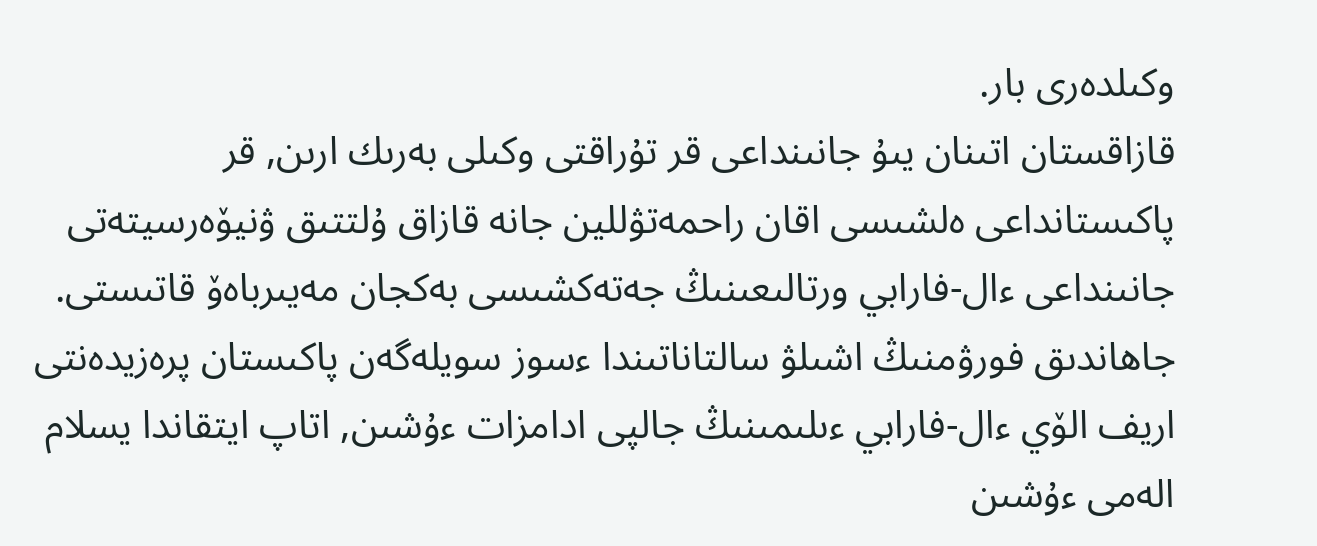وكىلدەرى بار.
قازاقستان اتىنان يىۇ جانىنداعى قر تۇراقتى وكىلى بەرىك ارىن, قر پاكىستانداعى ەلشىسى اقان راحمەتۋللين جانە قازاق ۇلتتىق ۋنيۆەرسيتەتى جانىنداعى ءال-فارابي ورتالىعىنىڭ جەتەكشىسى بەكجان مەيىرباەۆ قاتىستى.
جاھاندىق فورۋمنىڭ اشىلۋ سالتاناتىندا ءسوز سويلەگەن پاكىستان پرەزيدەنتى اريف الۆي ءال-فارابي ءىلىمىنىڭ جالپى ادامزات ءۇشىن, اتاپ ايتقاندا يسلام الەمى ءۇشىن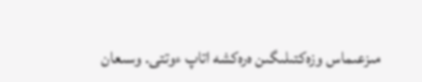مىزعىماس وزەكتىلىگىن ەرەكشە اتاپ ءوتتى. وسىعان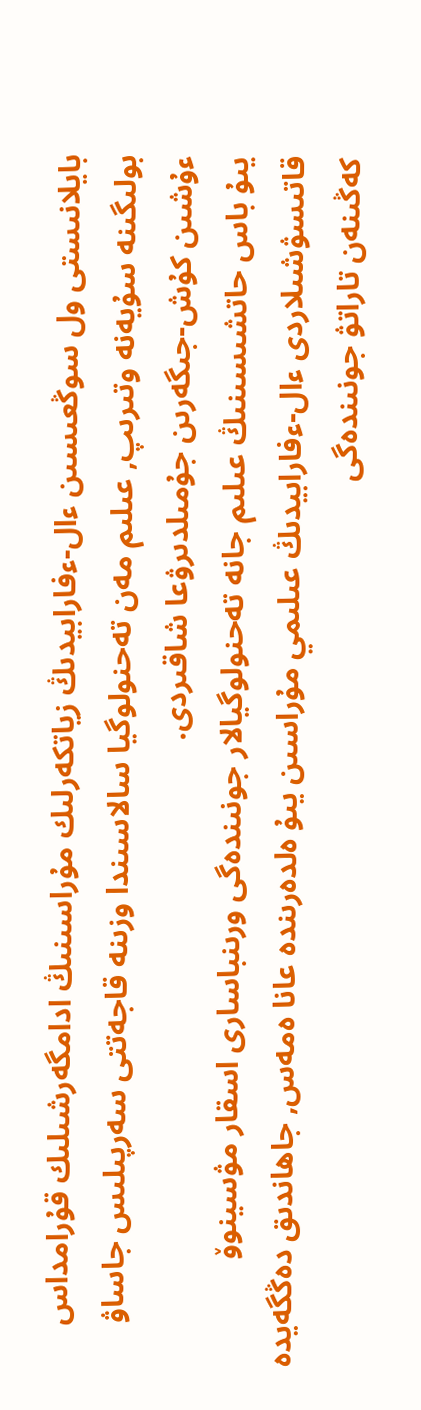بايلانىستى ول سوڭعىسىن ءال-ءفارابيدىڭ زياتكەرلىك مۇراسىنىڭ ادامگەرشىلىك قۇرامداس بولىگىنە سۇيەنە وتىرىپ, عىلىم مەن تەحنولوگيا سالاسىندا وزىنە قاجەتتى سەرپىلىس جاساۋ ءۇشىن كۇش-جىگەرىن جۇمىلدىرۋعا شاقىردى.
يىۇ باس حاتشىسىنىڭ عىلىم جانە تەحنولوگيالار جونىندەگى ورىنباسارى اسقار مۋسينوۆ قاتىسۋشىلاردى ءال-ءفارابيدىڭ عىلىمي مۇراسىن يىۇ ەلدەرىندە عانا ەمەس, جاھاندىق دەڭگەيدە كەڭىنەن تاراتۋ جونىندەگى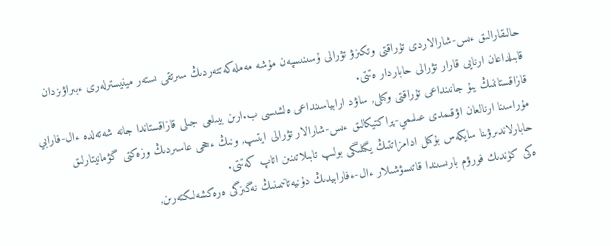حالىقارالىق ءىس-شارالاردى تۇراقتى وتكىزۋ تۋرالى ۇسىنىسپەن مۇشە مەملەكەتتەردىڭ سىرتقى ىستەر مينيسترلەرى ءبىراۋىزدان قابىلداعان ارنايى قارار تۋرالى حاباردار ەتتى.
قازاقستاننىڭ يىۇ جانىنداعى تۇراقتى وكىلى, ساۋد ارابياسىنداعى ەلشىسى ب.ارىن بيىلعى جىلى قازاقستاندا جانە شەتەلدە ءال-فارابي مۇراسىنا ارنالعان اۋقىمدى عىلىمي-پراكتيكالىق ءىس-شارالار تۋرالى ايتىپ, ونىڭ ءححى عاسىردىڭ وزەكتى گۋمانيتارلىق حابارلاندىرۋىنا سايكەس بۇكىل ادامزاتتىڭ يگىلىگى بولىپ تابىلاتىنىن اتاپ كەتتى.
ەكى كۇندىك فورۋم بارىسىندا قاتىسۋشىلار ءال-ءفارابيدىڭ دۇنيەتانىمىنىڭ نەگىزگى ەرەكشەلىكتەرىن,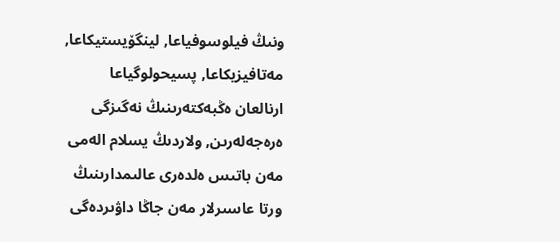ونىڭ فيلوسوفياعا, لينگۆيستيكاعا, مەتافيزيكاعا, پسيحولوگياعا ارنالعان ەڭبەكتەرىنىڭ نەگىزگى ەرەجەلەرىن, ولاردىڭ يسلام الەمى مەن باتىس ەلدەرى عالىمدارىنىڭ ورتا عاسىرلار مەن جاڭا داۋىردەگى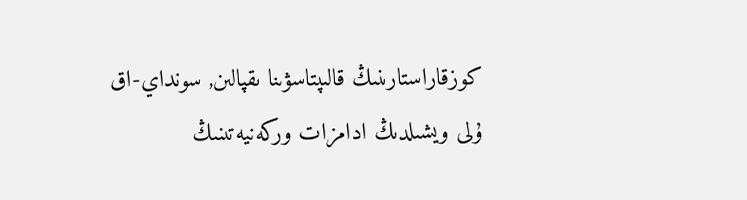كوزقاراستارىنىڭ قالىپتاسۋىنا ىقپالىن, سونداي-اق ۇلى ويشىلدىڭ ادامزات وركەنيەتىنىڭ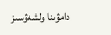دامۋىنا ولشەۋسىز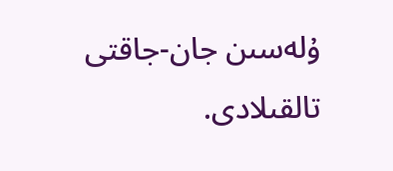ۇلەسىن جان-جاقتى تالقىلادى.